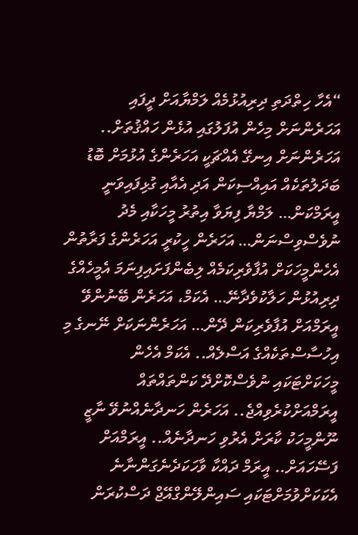“އެހާ ހިތްދަތި ދިރިއުޅުމެއް ލަމްޔާއަށް ދީފައި އަހަރެންނަށް މިހެން އުފަލުގައި އުޅެން ހައްޤުތަށް.. އަހަރެންނަށް އިނގޭ އެއްޗަކީ އަހަރެންގެ އުޅުމަށް ބޮޑު ބަދަލުތަކެއް އައިއްސިކަން އަދި އެއާއި ގުޅިފައިވަނީ އީރަމްކަން… ލަމްޔާ ފިޔަވާ އިތުރު މީހަކާއި މެދު ނުވެސްވިސްނަން… އަހަރެން ހީކުރީ އަހަރެންގެ ފަރާތުން އެހެންމީހަކަށް އުފާވެރިކަމެއް ލިބެންފަށައިފިނަމަ އެމީހެއްގެ ދިރިއުޅުން ހަލާކުވެދާނޭ… އެކަމް، އަހަރެން ބޭނުންވޭ އީރަމްއަށް އުފާވެރިކަން ދޭން… އަހަރެންނަކަށް ނޭނގެ މި އިހުސާސްތަކެއްގެ އަސްލެއް.. އެކަމް އެހެން މީހަކަށްޓަކައި ނުވެސްކޮށްދޭ ކަންތައްތައް އީރަމްއަށްކުރެވިއްޖެ.. އަހަރެން ހަނދާނެއްނުވޭ ނާޒީ ނޫންމީހަކު ކާރަށް އެރުވި ހަނދާނެއް.. އީރަމްއަށް ފަސޭހައަށް.. އީރަމް ދައްކާ ވާހަކަދެނެގަންނާނެ އެކަކަށްވުމަށްޓަކައި ސައިންލޭންގްއޭޖް ދަސްކުރަން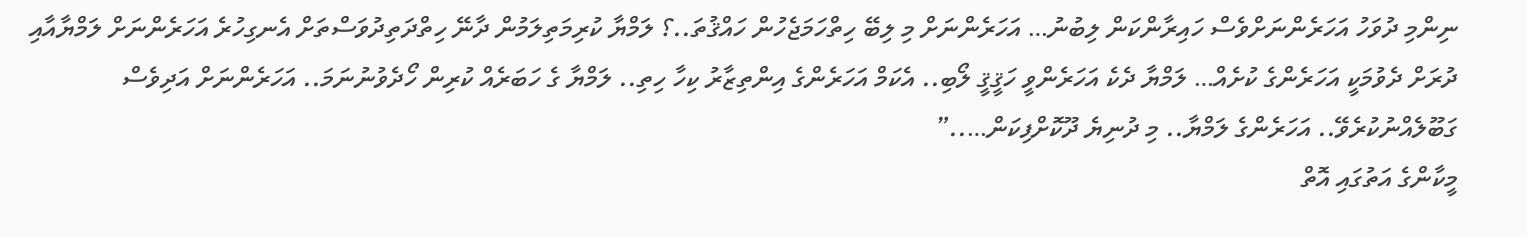ނިންމި ދުވަހު އަހަރެންނަށްވެސް ހައިރާންކަން ލިބުނު… އަހަރެންނަށް މި ލިބޭ ހިތްހަމަޖެހުން ހައްޤުތަ..؟ ލަމްޔާ ކުރިމަތިލަމުން ދާނޭ ހިތްދަތިދުވަސްތަށް އެނގިހުރެ އަހަރެންނަށް ލަމްޔާއާއި ދުރަށް ދެވުމަކީ އަހަރެންގެ ކުށެއް… ލަމްޔާ ދެކެ އަހަރެންވީ ހަޤީޤީ ލޯބި.. އެކަމް އަހަރެންގެ އިންތިޒާރު ކިހާ ހިތި.. ލަމްޔާ ގެ ހަބަރެއް ކުރިން ހޯދެވުނުނަމަ.. އަހަރެންނަށް އަދިވެސް ގަބޫލެއްނުކުރެވޭ.. އަހަރެންގެ ލަމްޔާ.. މި ދުނިޔެ ދޫކޮށްފިކަން…..”
މީކާންގެ އަތުގައި އޮތް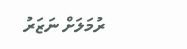ރުމަލަށް ނަޒަރު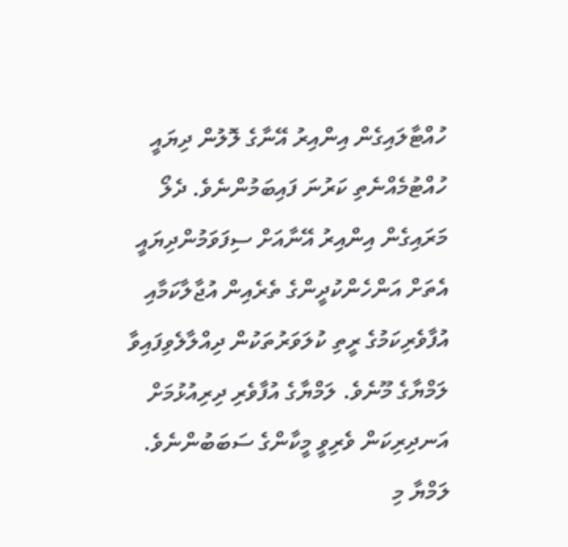ހުއްޓާލައިގެން އިންއިރު އޭނާގެ ލޮލުން ދިޔައީ ހުއްޓުމެއްނެތި ކަރުނަ ފައިބަމުންނެވެ. ދެލޯ މަރައިގެން އިންއިރު އޭނާއަށް ސިފަވަމުންދިޔައީ އެތަށް އަންހެންކުދީންގެ ތެރެއިން އުޖާލާކަމާއި އުފާވެރިކަމުގެ ރީތި ކުލަވަރުތަކުން ދިއްލާލެވިފައިވާ ލަމްޔާގެ މޫނެވެ. ލަމްޔާގެ އުފާވެރި ދިރިއުޅުމަށް އަނދިރިކަން ވެރިވީ މީކާންގެ ސަބަބުންނެވެ. ލަމްޔާ މި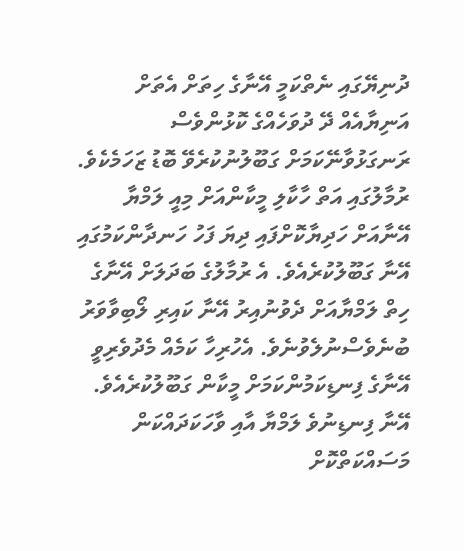ދުނިޔޭގައި ނެތްކަމީ އޭނާގެ ހިތަށް އެތަށް އަނިޔާއެއް ދޭ ދުވަހެއްގެ ކޮޅުންވެސް ރަނގަޅުވާނޭކަމަށް ގަބޫލުނުކުރެވޭ ބޮޑު ޒަހަމެކެވެ. ރުމާލުގައި އަތް ހާކާލި މީކާންއަށް މިއީ ލަމްޔާ އޭނާއަށް ހަދިޔާކޮށްފައި ދިޔަ ފަހު ހަނދާންކަމުގައި އޭނާ ގަބޫލުކުރެއެވެ. އެ ރުމާލުގެ ބަދަލަށް އޭނާގެ ހިތް ލަމްޔާއަށް ދެވުނުއިރު އޭނާ ކައިރި ލޯބިވާވަރު ބުނެވެސްނުލެވުނެވެ. އެހުރިހާ ކަމެއް މެދުވެރިވީ އޭނާގެ ފިނޑިކަމުންކަމަށް މީކާން ގަބޫލުކުރެއެވެ. އޭނާ ފިނޑިނުވެ ލަމްޔާ އާއި ވާހަކަދައްކަން މަސައްކަތްކޮށް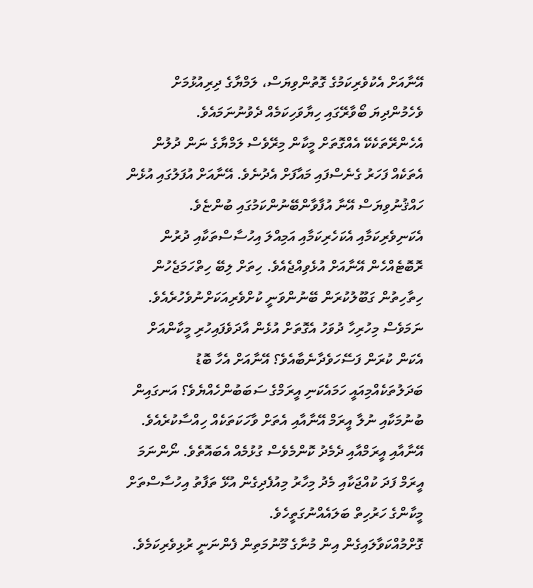އޭނާއަށް އެކުވެރިކަމުގެ ގޮތުންވިޔަސް، ލަމްޔާގެ ދިރިއުޅުމަށް ވެހެމުންދިޔަ ބޯވާރޭގައި ހިޔާވަހިކަމެއް ދެވުނުނަމައެވެ.
އެހެންރޭތަކެކޭ އެއްގޮތަށް މީކާން މިރޭވެސް ލަމްޔާގެ ނަން ދުލުން އެތަކެއް ފަހަރު ގެނެސްފައި މައާފަށް އެދުނެވެ. އޭނާއަށް އުފަލުގައި އުޅެން ހައްޤުނުވިޔަސް އޭނާ އުފާވާންބޭނުންކަމުގައި ބުންޏެވެ. އެކަނިވެރިކަމާއި އެކަހެރިކަމާއި އަމިއްލަ އިހުސާސްތަކާއި ދުރުން ރޮބޮޓެއްހެން އޭނާއަށް އުޅެވިއްޖެއެވެ. ހިތަށް ލިބޭ ހިތްހަމަޖެހުން ހިތާހިތުން ގަބޫލުކުރަން ބޭނުންވަނީ ކުށްވެރިއަކަށްނުވެހުރެއެވެ. ނަމަވެސް މިހުރިހާ ދުވަހު އެގޮތަށް އުޅެން އާދަވެފައިހުރި މީކާންއަށް އެކަން ކުރަން ފަސޭހަވެދާނެބާއެވެ؟ އޭނާއަށް އެހާ ބޮޑު ބަދަލުތަކެއްމިއައީ ހަމައެކަނި އީރަމްގެ ސަބަބުންހެއްޔެވެ؟ އަނގައިން ބުނުމަކާއި ނުލާ އީރަމް އޭނާއާއި އެތަށް ވާހަކަތަކެއް ހިއްސާކުރެއެވެ. އޭނާއާއި އީރަމްއާއި ދެމެދު ކޮންމެވެސް ގުޅުމެއް އެބައޮތެވެ. ނޯންނަމަ އީރަމް ފަދަ ކުއްޖަކާއި މެދު މިހާރު މިއުފެދިގެން އުޅޭ ތަފާތު އިހުސާސްތަށް މީކާންގެ ހަރުހިތް ބަލައެއްނުގަތީހެވެ.
ގޮށްމުއްކަވާލައިގެން އިން މުނާގެ މޫނުމަތިން ފެންނަނީ ރުޅިވެރިކަމެވެ.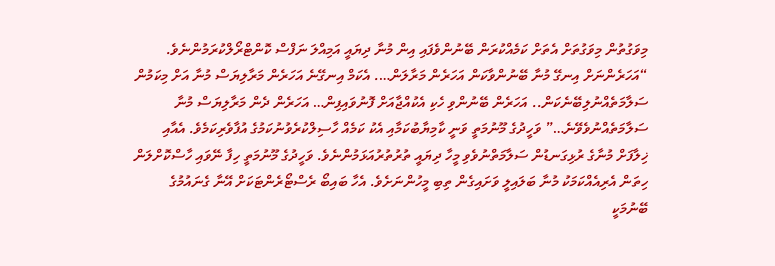މިވަގުތުން މިވަގުތަށް އެތަށް ކަމެއްކުރަން ބޭނުންވެފައި އިން މުނާ ދިޔައީ އަމިއްލަ ނަފްސް ކޮންޓްރޯލްކުރަމުންނެވެ.
“އަހަރެންނަށް އިނގޭ މުނާ ބޭނުންވާކަން އަހަރެން މަރާލަން…. އެކަމް އިނގޭނެ އަހަރެން މަރާލިޔަސް މުނާ އަށް މިކަމުން ސަލާމަތެއްނުލިބޭނެކަން.. އަހަރެން ބޭނުންވި ހެކި އެކުއްޖާއަށް ފޮނުވައިފިން… އަހަރެން ދެން މަރާލިޔަސް މުނާ ސަލާމަތެއްނުވެވޭނެ…” ވަހީދުގެ މޫނުމަތީ ވަނީ ކާމިޔާބުކަމާއި އެކު ކަމެއް ހާސިލްކުރެވުނުކަމުގެ އުފާވެރިކަމެވެ. އެއާއި ޚިލާފަށް މުނާގެ ރުޅިގަނޑުން ސަލާމަތްނުވެވި މީހާ ދިޔައީ ތުރުތުރުއަޅަމުންނެވެ. ވަހީދުގެ މޫނުމަތީ ހިފާ ނޭވައި ހާސްކޮށްލަން ހިތަން އެރިއެއްކަމަކު މުނާ ބަލައިލީ ވަށައިގެން ތިބި މީހުންނަށެވެ. އެހާ ބައިބޯ ރެސްޓޯރެންޓަކަށް އޭނާ ގެނައުމުގެ ބޭނުމަކީ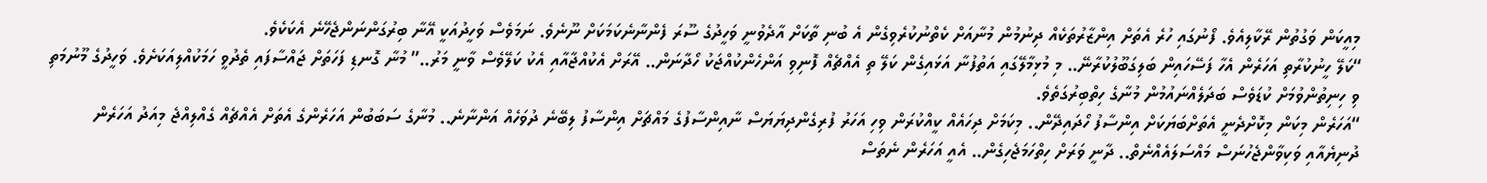މިއީކަން ވަގުތުން ރޭކާލިއެވެ. ފޯނުގައި ހުރެ އެތަށް އިންޒާރުތަކެއް ދިނުމުން މުނާއަށް ކެތްނުކުރެވިގެން އެ ބުނި ތާކަށް އާދެވުނީ ވަހީދުގެ ސޫރަ ފެންނާނެކަމަކަށް ނޫނެވެ. ނަމަވެސް ވަހީދުއަކީ އޭނާ ބިރުގަންނަންޖެހޭނެ އެކަކެވެ.
“ކަލޭ ހީނުކުރާތި އަހަރެން އެހާ ފަސޭހައިން ބަލިގަބޫލުކުރާނޭ.. މި މުޅިމާލޭގައި އަތުފުނާ އަޅައިގެން ކަލޭ ތި އެއްޗެއް ފޮނިވި އަންހެންކުއްޖަކު ހޯދާނަން.. އޭރަށް އެކުއްޖާއާއި އެކު ކަލޭވެސް ވާނީ މަރު..” މުނާ ގޮނޑި ފަހަތަށް ޖައްސާފައި ތެދުވީ ހަމަކުއްލިއަކަށެވެ. ވަހީދުގެ މޫނުމަތި ވި ހިނިތުންވުމަށް ކުޑަވެސް ބަދަލެއްނައުމުން މުނާގެ ހިތްބިރުގަތެވެ.
“އަހަރެން މިކަން މިކޮށްދެނީ އެތަށްބަޔަކަށް އިންސާފު ހޯދައިދޭން.. މިކަމަށް ދިހައެއް ކީއްކުރަން ވިހި އަހަރު ފުރިގެންދިޔަޔަސް ނާއިންސާފުގެ މައްޗަށް އިންސާފު ލިބޭނެ ދުވަހެއް އަންނާނެ.. މުނާގެ ސަބަބުން އަހަރެންގެ އެތަށް އެއްޗެއް ގެއްލިއްޖެ މިއަދު އަހަރެން ދުނިޔެއާއި ވަކިވާންޖެހުނަސް މައްސަލައެއްނެތް.. ދާނީ ވަރަށް ހިތްހަމަޖެހިގެން.. އެއީ އަހަރެން ނެތަސް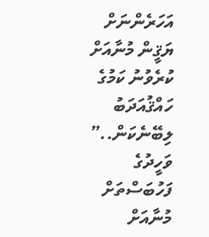އަހަރެންނަށް ޔަޤީން މުނާއަށް ކުރެވުނު ކަމުގެ ހައްޤުއަދަބު ލިބޭނެކަން..” ވަހީދުގެ ފަހުބަސްތަށް މުނާއަށް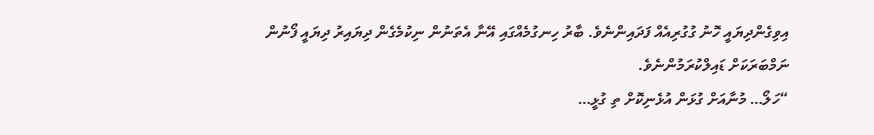އިވިގެންދިޔައީ ހޮނު ގުގުރިއެއް ފަދައިންނެވެ. ބާރު ހިނގުމެއްގައި އޭނާ އެތަނުން ނިކުމެގެން ދިޔައިރު ދިޔައީ ފޯނުން ނަމްބަރަކަށް ޑައިލްކުރަމުންނެވެ.
“ހަލޯ… މުނާއަށް ގުޅަން އުޅެނިކޮށް ތި ގުޅީ…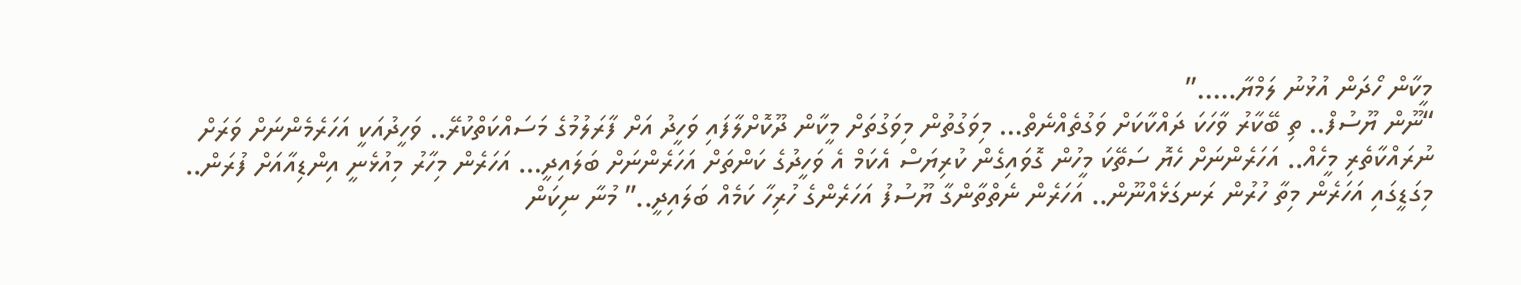މީކާން ހޯދަން އުޅުނު ލަމްޔާ…..”
“ނޫން ޔޫސުފް.. ތި ބޭކާރު ވާހަކަ ދައްކާކަށް ވަގުތެއްނެތް… މިވަގުތުން މިވަގުތަށް މީކާން ދޫކޮށްލާފައި ވަހީދު އަށް ފާރަލުމުގެ މަސައްކަތްކުރޭ.. ވަހީދުއަކީ އަހަރެމެންނަށް ވަރަށް ނުރައްކާތެރި މީހެއް.. އަހަރެންނަށް ހެޔޮ ސަތޭކަ މީހުން ގޮވައިގެން ކުރިޔަސް އެކަމް އެ ވަހީދުގެ ކަންތަށް އަހަރެންނަށް ބަލައިދީ… އަހަރެން މިހާރު މިއުޅެނީ އިންޑިއާއަށް ފުރަން.. މިގަޑީގައި އަހަރެން މިތާ ހުރުން ރަނގަޅެއްނޫން.. އަހަރެން ނެތްތާންގާ ޔޫސުފު އަހަރެންގެ ހުރިހާ ކަމެއް ބަލައިދީ..” މުނާ ނިކަން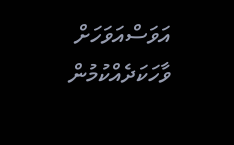އަވަސްއަވަހަށް ވާހަކަދެއްކުމުން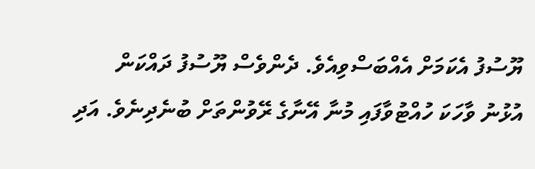ޔޫސުފު އެކަމަށް އެއްބަސްވިއެވެ. ދެންވެސް ޔޫސުފު ދައްކަން އުޅުނު ވާހަކަ ހުއްޓުވާފައި މުނާ އޭނާގެ ރޭވުންތަށް ބުނެދިނެވެ. އަދި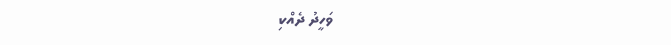ވަހީދު ދެއްކި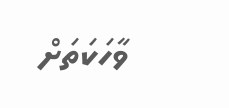ވާހަކަތަށް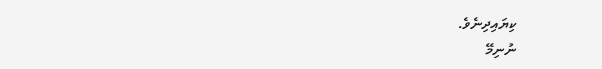ކިޔައިދިނެވެ.
ނުނިމޭ